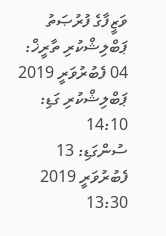ވަޒީފާގެ ފުރުޞަތު
ޕަބްލިޝްކުރި ތާރީޚް: 04 ފެބުރުވަރީ 2019
ޕަބްލިޝްކުރި ގަޑި: 14:10
ސުންގަޑި: 13 ފެބުރުވަރީ 2019 13:30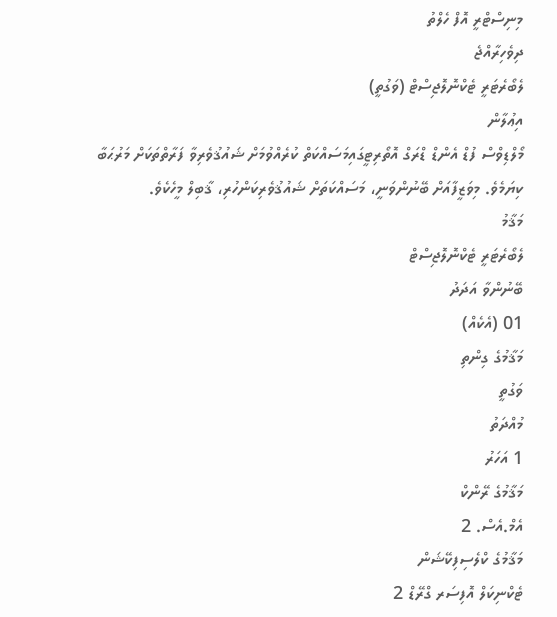މިނިސްޓްރީ އޮފް ހެލްތު
ދިވެހިރާއްޖެ
ލެބޯރެޓަރީ ޓެކްނޮލޮޖިސްޓް (ވަގުތީ)
އިޢުލާން
މޯލްޑިވްސް ފުޑް އެންޑް ޑްރަގް އޮތޯރިޓީގައިމަސައްކަތް ކުރެއްވުމަށް ޝައުޤުވެރިވާ ފަރާތްތަކަށް މަރުޙަބާ ކިޔަމެވެ. މިވަޒީފާއަށް ބޭނުންވަނީ، މަސައްކަތަށް ޝައުޤުވެރިކަންހުރި، ޤާބިލް މީހެކެވެ.
މަޤާމު
ލެބޯރެޓަރީ ޓެކްނޮލޮޖިސްޓް
ބޭނުންވާ އަދަދު
01 (އެކެއް)
މަޤާމުގެ ގިންތި
ވަގުތީ
މުއްދަތު
1 އަހަރު
މަޤާމުގެ ރޭންކް
އެމް.އެސް. 2
މަޤާމުގެ ކްލެސިފިކޭޝަން
ޓެކްނިކަލް އޮފިސަރ ގްރޭޑް 2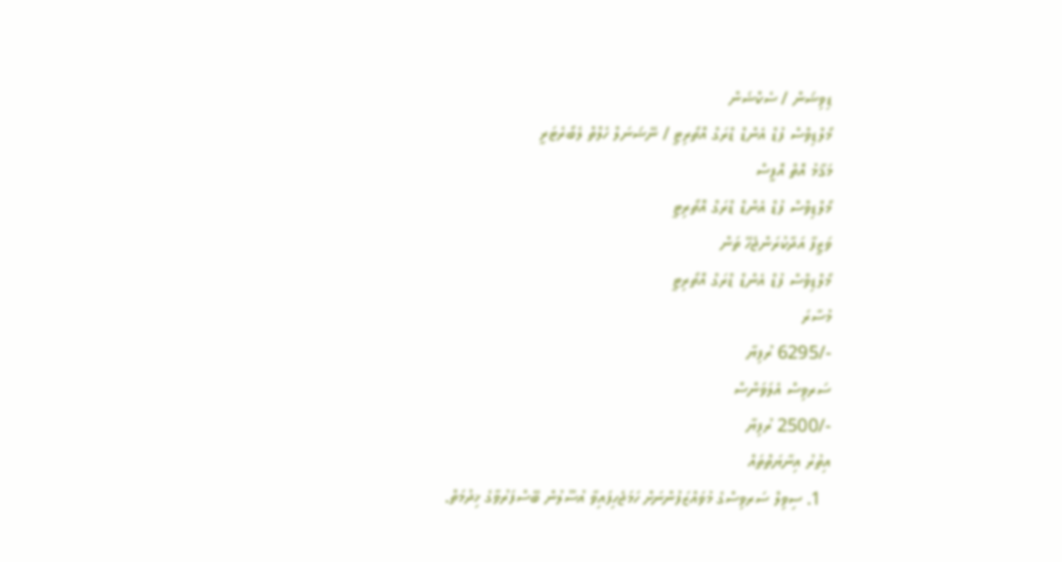ޑިވިޝަން / ސެކްޝަން
މޯލްޑިވްސް ފުޑް އެންޑް ޑްރަގް އޮތޯރިޓީ / ނޭޝަނަލް ހެލްތް ލެބޯރެޓަރީ
މަޤާމު އޮތް އޮފީސް
މޯލްޑިވްސް ފުޑް އެންޑް ޑްރަގް އޮތޯރިޓީ
ވަޒީފާ އަދާކުރަންޖެހޭ ތަން
މޯލްޑިވްސް ފުޑް އެންޑް ޑްރަގް އޮތޯރިޓީ
މުސާރަ
-/6295 ރުފިޔާ
ސަރވިސް އެލަވަންސް
-/2500 ރުފިޔާ
އިތުރު އިނާޔަތްތައް
  1. ސިވިލް ސަރވިސްގެ މުވައްޒަފުންނަށް ހަމަޖެހިފައިވާ އުސޫލުން ބޭސްފަރުވާގެ ޚިދުމަތް.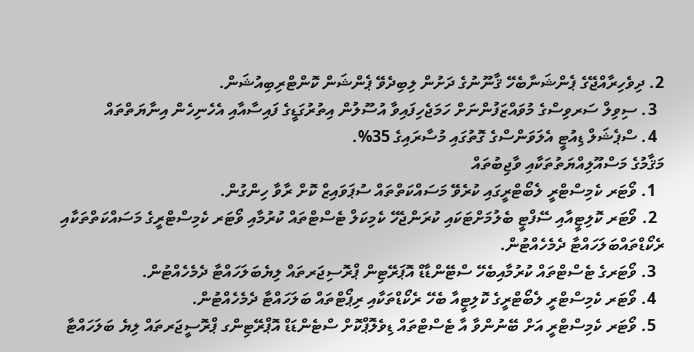2. ދިވެހިރާއްޖޭގެ ޕެންޝަނާބެހޭ ޤާނޫނުގެ ދަށުން ލިބިދެވޭ ޕެންޝަން ކޮންޓްރިބިއުޝަން.
  3. ސިވިލް ސަރވިސްގެ މުވައްޒަފުންނަށް ހަމަޖެހިފައިވާ އުސޫލުން އިތުރުގަޑީގެ ފައިސާއާއި އެހެނިހެން އިނާޔަތްތައް
  4. ސްޕެޝަލް ޑިއުޓީ އެލަވަންސްގެ ގޮތުގައި މުސާރައިގެ 35%.
މަޤާމުގެ މަސްއޫލިއްޔަތުތަކާއި ވާޖިބުތައް
  1. ވޯޓަރ ކެމިސްޓްރީ ލެބޯޓްރީގައި ކުރެވޭ މަސައްކަތްތައް ސުޕަވައިޒް ކޮށް ރާވާ ހިންގުން.
  2. ވޯޓަރ ކޮލިޓީއާއި ސޭފްޓީ ބެލުމަށްޓަކައި ކުރަންޖެހޭ ކެމިކަލް ޓެސްޓްތައް ކުރުމާއި ވޯޓަރ ކެމިސްޓްރީގެ މަސައްކަތްތަކާއި ރެކޯޑްތައްބަލަހައްޓާ ދެމެހެއްޓުން.
  3. ވޯޓަރގެ ޓެސްޓްތައް ކުރުމާއިބެހޭ ސްޓޭންޑާޑް އޮޕަރޭޓިން ޕްރޮސިޖަރތައް ލިޔެބަލަހައްޓާ ދެމެހެއްޓުން.
  4. ވޯޓަރ ކެމިސްޓްރީ ލެބޯޓްރީގެ ކޮލިޓީއާ ބެހޭ ރެކޯޑްތަކާއި ރިޕޯޓްތައް ބަލަހައްޓާ ދެމެހެއްޓުން.
  5. ވޯޓަރ ކެމިސްޓްރީ އަށް ބޭނުންވާ އާ ޓެސްޓްތައް ޑިވެލޮޕްކޮށް ސްޓެންޑަޑް އޮޕްރޭޓިންގ ޕްރޮސީޖަރތައް ލިޔެ ބަލަހައްޓާ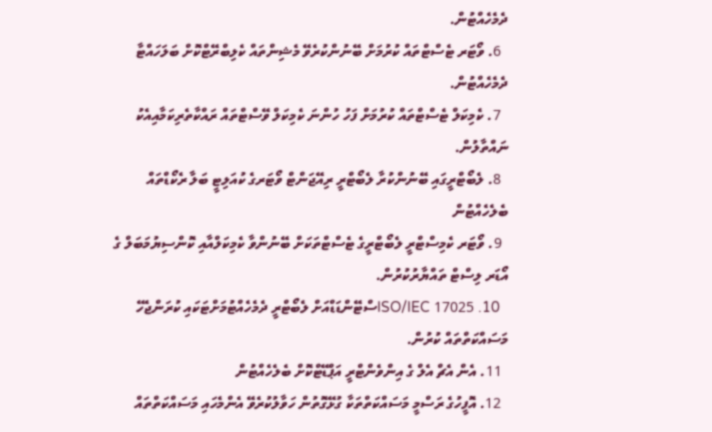ދެމެހެއްޓުން.
  6. ވޯޓަރ ޓެސްޓްތައް ކުރުމަށް ބޭނުންކުރެވޭ މެޝިންތައް ކެލިބްރޭޓްކޮށް ބަލަހައްޓާ ދެމެހެއްޓުން.
  7. ކެމިކަލް ޓެސްޓްތައް ކުރުމަށް ފަހު ހުންނަ ކެމިކަލް ވޭސްޓްތައް ރައްކާތެރިކަމާއިއެކު ނައްތާލުން.
  8. ލެބޯޓްރީގައި ބޭނުންކުރާ ލެބޯޓްރީ ރިއޭޖަންޓް ވޯޓަރގެ ކުއަލިޓީ ބަލާ ރެކޯޑްތައް ބެލެހެއްޓުން
  9. ވޯޓަރ ކެމިސްޓްރީ ލެބޯޓްރީގެ ޓެސްޓްތަކަށް ބޭނުންވާ ކެމިކަލްއާއި ކޮންސިޔުމަބަލް ގެ އޯޑަރ ލިސްޓް ތައްޔާރުކުރުން.
  10. ISO/IEC 17025ސްޓޭންޑަޑްއަށް ލެބޯޓްރީ ދެމެހެއްޓުމަށްޓަކައި ކުރަންޖެހޭ މަސައްކަތްތައް ކުރުން.
  11. އެން އެޗް އެލް ގެ އިންވެންޓްރީ އަޕްޑޭޓްކޮށް ބެލެހެއްޓުން
  12. އޮފީހުގެ ރަސްމީ މަސައްކަތްތަކާ ގުޅޭގޮތުން ހަވާލުކުރެވޭ އެންމެހައި މަސައްކަތްތައް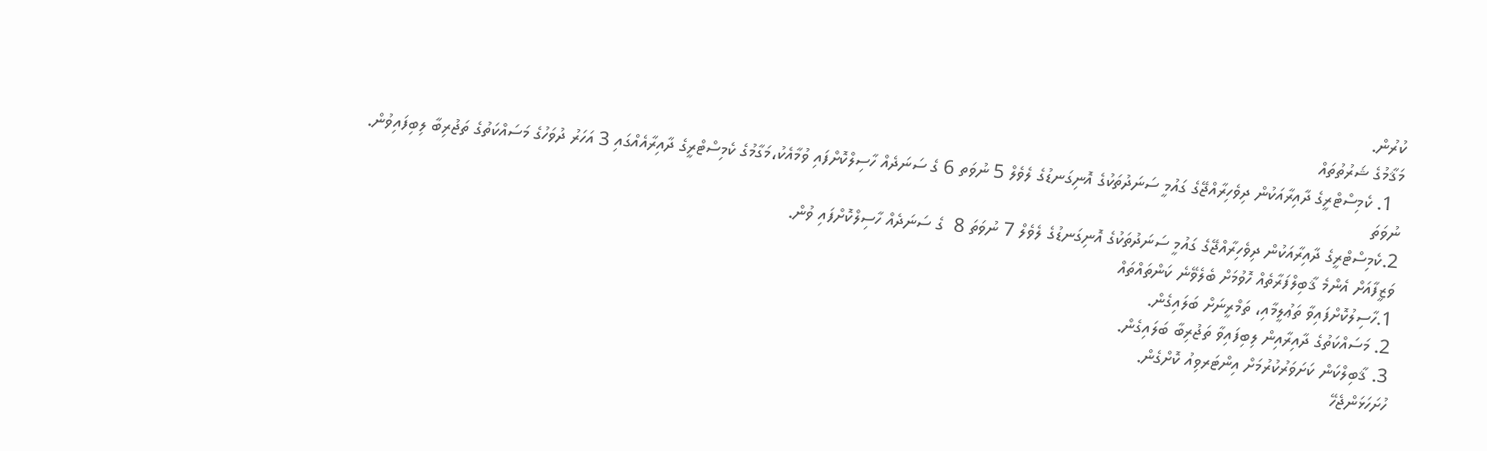ކުރުން.
މަޤާމުގެ ޝަރުތުތައް
  1. ކެމިސްޓްރީގެ ދާއިރާއަކުން ދިވެހިރާއްޖޭގެ ގައުމީ ސަނަދުތަކުގެ އޮނިގަނޑުގެ ލެވެލް 5 ނުވަތ 6 ގެ ސަނަދެއް ހާސިލްކޮށްފައި ވުމާއެކު،މަގާމުގެ ކެމިސްޓްރީގެ ދާއިރާއެއްގައި 3 އަހަރު ދުވަހުގެ މަސައްކަތުގެ ތަޖުރިބާ ލިބިފައިވުން.
ނުވަތަ
2.ކެމިސްޓްރީގެ ދާއިރާއަކުން ދިވެހިރާއްޖޭގެ ގައުމީ ސަނަދުތަކުގެ އޮނިގަނޑުގެ ލެވެލް 7 ނުވަތަ 8  ގެ ސަނަދެއް ހާސިލްކޮށްފައި ވުން.
ވަޒީފާއަށް އެންމެ ޤާބިލްފަރާތެއް ހޮވުމަށް ބެލެވޭނެ ކަންތައްތައް
1.ހާސިލުކޮށްފައިވާ ތަޢުލީމާއި، ތަމްރީނަށް ބަލައިގެން.
2. މަސައްކަތުގެ ދާއިރާއިން ލިބިފައިވާ ތަޖުރިބާ ބަލައިގެން.
3. ޤާބިލްކަން ކަށަވަރުކުރުމަށް އިންޓަރވިއު ކޮށްގެން.
ހުށަހަޅަންޖެހޭ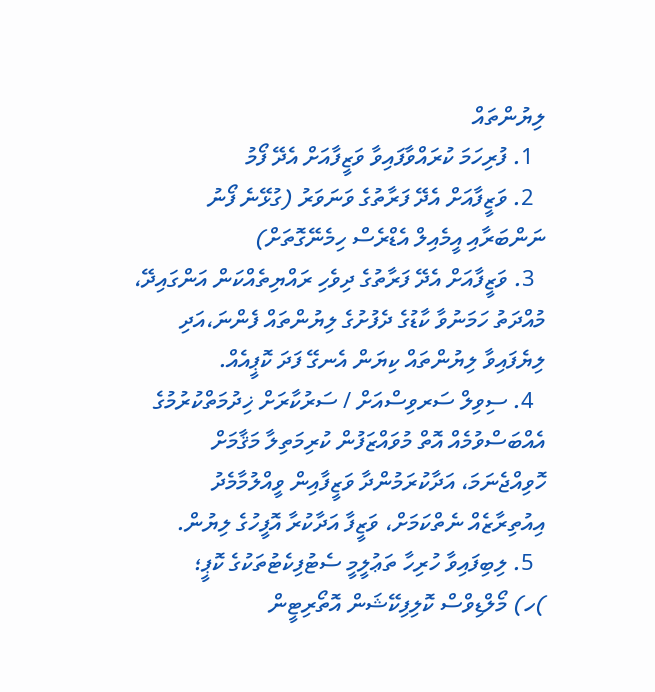ލިޔުންތައް
  1. ފުރިހަމަ ކުރައްވާފައިވާ ވަޒީފާއަށް އެދޭ ފޯމު
  2. ވަޒީފާއަށް އެދޭ ފަރާތުގެ ވަނަވަރު (ގުޅޭނެ ފޯނު ނަންބަރާއި އީމެއިލް އެޑްރެސް ހިމެނޭގޮތަށް)
  3. ވަޒީފާއަށް އެދޭ ފަރާތުގެ ދިވެހި ރައްޔިތެއްކަން އަންގައިދޭ، މުއްދަތު ހަމަނުވާ ކާޑުގެ ދެފުށުގެ ލިޔުންތައް ފެންނަ،އަދި ލިޔެފައިވާ ލިޔުންތައް ކިޔަން އެނގޭ ފަދަ ކޮޕީއެއް.
  4. ސިވިލް ސަރވިސްއަށް / ސަރުކާރަށް ޚިދުމަތްކުރުމުގެ އެއްބަސްވުމެއް އޮތް މުވައްޒަފުން ކުރިމަތިލާ މަޤާމަށް ހޮވިއްޖެނަމަ، އަދާކުރަމުންދާ ވަޒީފާއިން ވީއްލުމާމެދު އިއުތިރާޒެއް ނެތްކަމަށް، ވަޒީފާ އަދާކުރާ އޮފީހުގެ ލިޔުން.
  5. ލިބިފައިވާ ހުރިހާ ތަޢުލީމީ ސެޓުފިކެޓުތަކުގެ ކޮޕީ؛
)ހ) މޯލްޑިވްސް ކޮލިފިކޭޝަން އޮތޯރިޓީން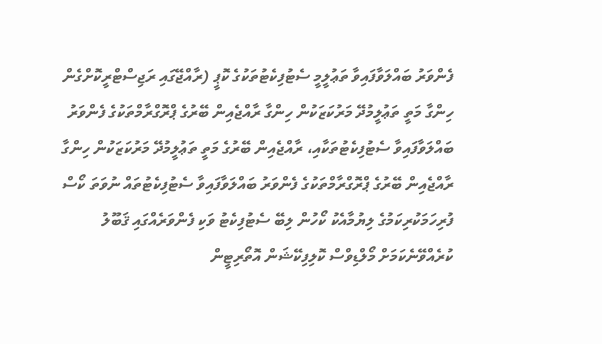ފެންވަރު ބައްލަވާފައިވާ ތަޢުލީމީ ސެޓުފިކެޓުތަކުގެ ކޮޕީ (ރާއްޖޭގައި ރަޖިސްޓްރީކޮށްގެން ހިންގާ މަތީ ތަޢުލީމުދޭ މަރުކަޒަކުން ހިންގާ ރާއްޖެއިން ބޭރުގެ ޕްރޮގްރާމްތަކުގެ ފެންވަރު ބައްލަވާފައިވާ ސެޓުފިކެޓުތަކާއި، ރާއްޖެއިން ބޭރުގެ މަތީ ތަޢުލީމުދޭ މަރުކަޒަކުން ހިންގާ ރާއްޖެއިން ބޭރުގެ ޕްރޮގްރާމްތަކުގެ ފެންވަރު ބައްލަވާފައިވާ ސެޓުފިކެޓުތައް ނުވަތަ ކޯސް ފުރިހަމަކުރިކަމުގެ ލިޔުމާއެކު ކޯހުން ލިބޭ ސެޓުފިކެޓު ވަކި ފެންވަރެއްގައި ޤަބޫލު ކުރެއްވޭނެކަމަށް މޯލްޑިވްސް ކޮލިފިކޭޝަން އޮތޯރިޓީން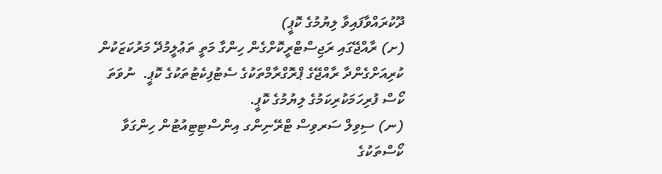ދޫކުރައްވާފައިވާ ލިޔުމުގެ ކޮޕީ)
(ށ) ރާއްޖޭގައި ރަޖިސްޓްރީކޮށްގެން ހިންގާ މަތީ ތަޢުލީމުދޭ މަރުކަޒަކުން ކުރިއަށްގެންދާ ރާއްޖޭގެ ޕްރޮގްރާމްތަކުގެ ސެޓުފިކެޓުތަކުގެ ކޮޕީ.  ނުވަތަ ކޯސް ފުރިހަމަކުރިކަމުގެ ލިޔުމުގެ ކޮޕީ.
(ނ) ސިވިލް ސަރވިސް ޓްރޭނިންގ އިންސްޓިޓިއުޓުން ހިންގަވާ ކޯސްތަކުގެ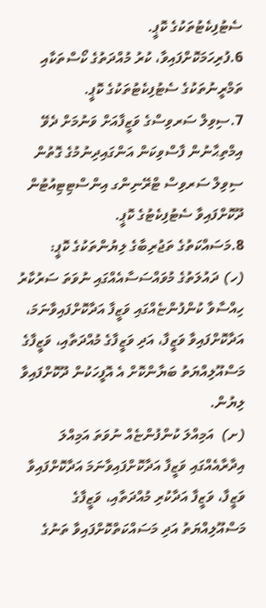ސެޓުފިކެޓުތަކުގެ ކޮޕީ.
6.ފުރިހަމަކޮށްފައިވާ، ކުރު މުއްދަތުގެ ކޯސްތަކާއި ތަމްރީނުތަކުގެ ސެޓުފިކެޓުތަކުގެ ކޮޕީ.
7.ސިވިލް ސަރވިސްގެ ވަޒީފާއަށް ވަނުމަށް ދެވޭ އިމްތިޙާނުން ފާސްވިކަން އަންގައިދިނުމުގެ ގޮތުން ސިވިލް ސަރވިސް ޓްރޭނިންގ އިންސްޓިޓިއުޓުން ދޫކޮށްފައިވާ ސެޓުފިކެޓުގެ ކޮޕީ.
8.މަސައްކަތުގެ ތަޖުރިބާގެ ލިޔުންތަކުގެ ކޮޕީ:
(ހ) ދައުލަތުގެ މުވައްސަސާއެއްގައި ނުވަތަ ސަރުކާރު ހިއްސާވާ ކުންފުންޏެއްގައި ވަޒީފާ އަދާކޮށްފައިވާނަމަ، އަދާކޮށްފައިވާ ވަޒީފާ، އަދި ވަޒީފާގެ މުއްދަތާއި، ވަޒީފާގެ މަސްއޫލިއްޔަތު ބަޔާންކޮށް އެ އޮފީހަކުން ދޫކޮށްފައިވާ ލިޔުން.
(ށ)  އަމިއްލަ ކުންފުންޏެއް ނުވަތަ އަމިއްލަ އިދާރާއެއްގައި ވަޒީފާ އަދާކޮށްފައިވާނަމަ އަދާކޮށްފައިވާ ވަޒީފާ، ވަޒީފާ އަދާކުރި މުއްދަތާއި، ވަޒީފާގެ މަސްއޫލިއްޔަތު އަދި މަސައްކަތްކޮށްފައިވާ ތަނުގެ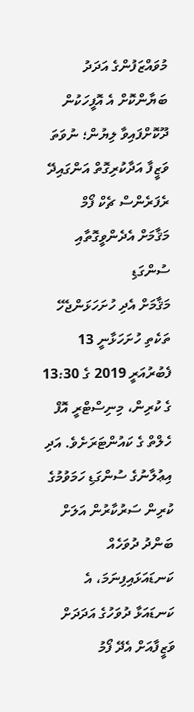މުވައްޒަފުންގެ އަދަދު ބަޔާންކޮށް އެ އޮފީހަކުން ދޫކޮށްފައިވާ ލިޔުން؛ ނުވަތަ ވަޒީފާ އަދާކުރިގޮތް އަންގައިދޭ ރެފަރެންސް ޗެކް ފޯމް
މަޤާމަށް އެދެންވީގޮތާއި ސުންގަޑި
މަޤާމަށް އެދި ހުށަހަޅަންޖެހޭ ތަކެތި ހުށަހަޅާނީ 13 ފެބުރުއަރީ 2019 ގެ 13:30 ގެ ކުރިން، މިނިސްޓްރީ އޮފް ހެލްތް ގެ ކައުންޓަރަށެވެ. އަދި އިޢުލާނުގެ ސުންގަޑި ހަމަވުމުގެ  ކުރިން ސަރުކާރުން އަލަށް ބަންދު ދުވަހެއް ކަނޑައަޅައިފިނަމަ، އެ ކަނޑައަޅާ ދުވަހުގެ އަދަދަށް ވަޒީފާއަށް އެދޭ ފޯމު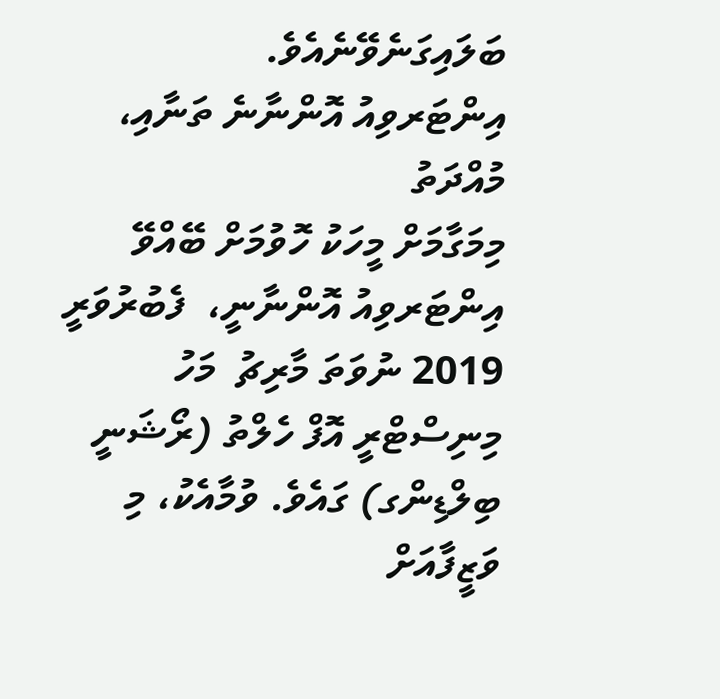ބަލައިގަނެވޭނެއެވެ.
އިންޓަރވިއު އޮންނާނެ ތަނާއި، މުއްދަތު
މިމަގާމަށް މީހަކު ހޮވުމަށް ބޭއްވޭ އިންޓަރވިއު އޮންނާނީ،  ފެބުރުވަރީ 2019 ނުވަތަ މާރިޗު  މަހު މިނިސްޓްރީ އޮފް ހެލްތު (ރޯޝަނީ  ބިލްޑިންގ) ގައެވެ. ވުމާއެކު، މި ވަޒީފާއަށް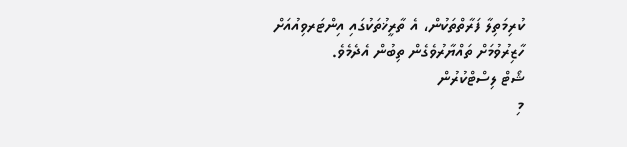ކުރިމަތިލާ ފަރާތްތަކުން، އެ ތާރީޚުތަކުގައި އިންޓަރވިއުއަށް ހާޒިރުވުމަށް ތައްޔާރުވެގެން ތިބުން އެދެމެވެ.
ޝޯޓް ލިސްޓްކުރުން
މި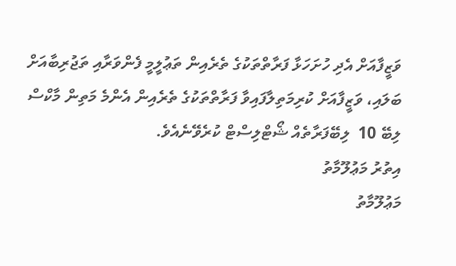ވަޒީފާއަށް އެދި ހުށަހަޅާ ފަރާތްތަކުގެ ތެރެއިން ތަޢުލީމީ ފެންވަރާއި ތަޖުރިބާއަށް ބަލައި، ވަޒީފާއަށް ކުރިމަތިލާފައިވާ ފަރާތްތަކުގެ ތެރެއިން އެންމެ މަތިން މާކްސް ލިބޭ 10  ލިބޭފަރާތެއް ޝޯޓްލިސްޓް ކުރެވޭނެއެވެ.
އިތުރު މަޢުލޫމާތު
މަޢުލޫމާތު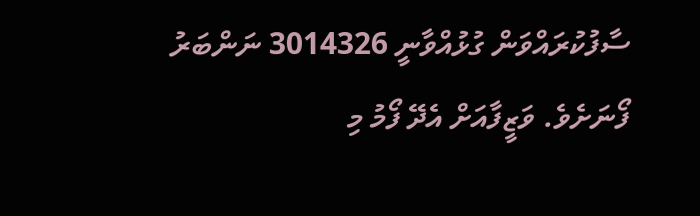ސާފުކުރައްވަން ގުޅުއްވާނީ 3014326 ނަންބަރު ފޯނަށެވެ. ވަޒީފާއަށް އެދޭ ފޯމު މި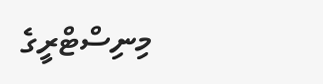މިނިސްޓްރީގެ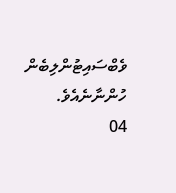ވެބްސައިޓުންލިބެން ހުންނާނެއެވެ.
04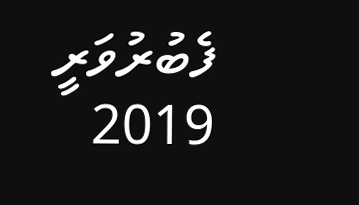ފެބުރުވަރީ 2019